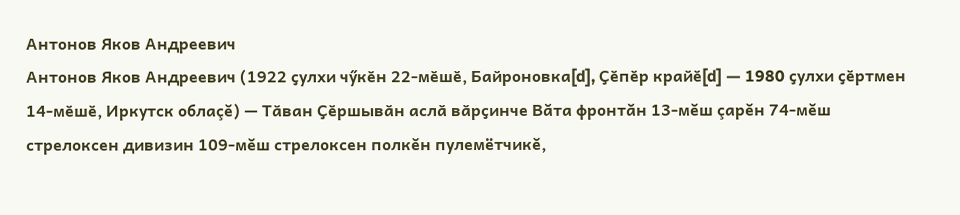Антонов Яков Андреевич
Антонов Яков Андреевич (1922 ҫулхи чӳкӗн 22-мӗшӗ, Байроновка[d], Ҫӗпӗр крайӗ[d] — 1980 ҫулхи ҫӗртмен 14-мӗшӗ, Иркутск облаçĕ) — Тӑван Ҫӗршывӑн аслӑ вӑрҫинче Вăта фронтăн 13-мĕш çарĕн 74-мĕш стрелоксен дивизин 109-мĕш стрелоксен полкĕн пулемётчикĕ,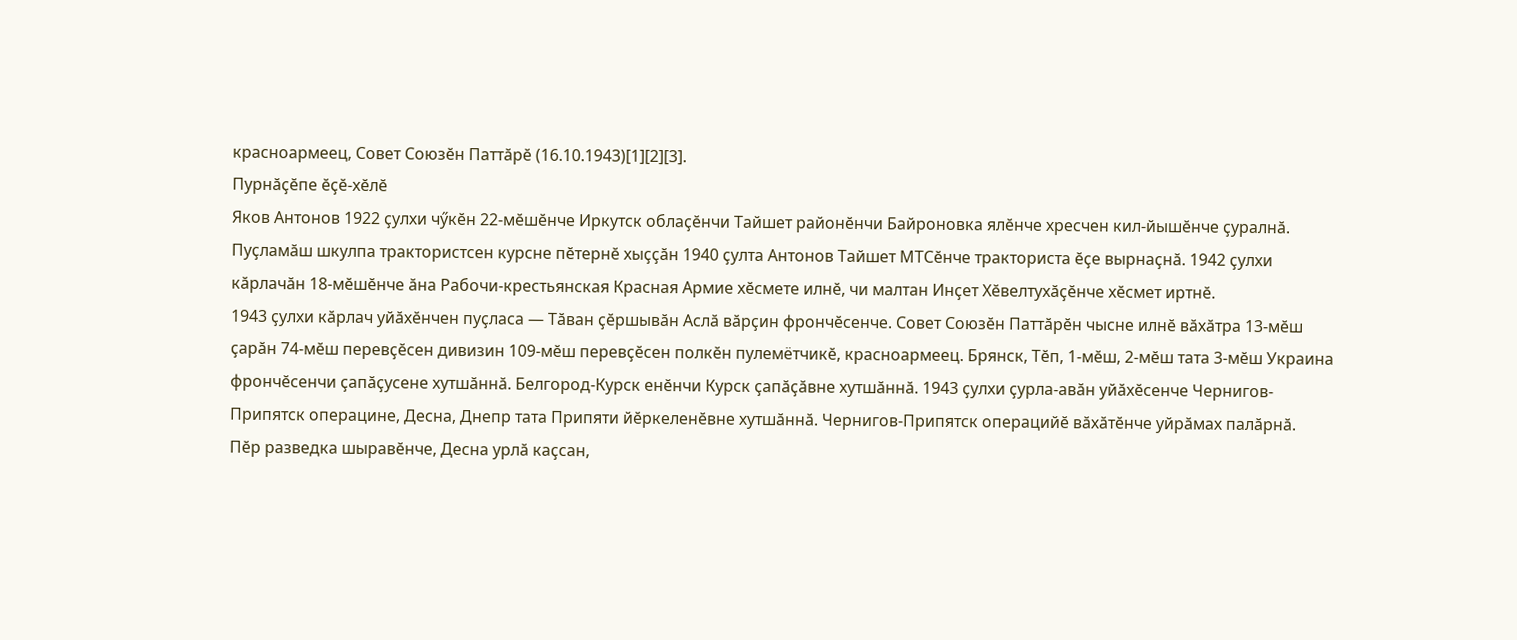красноармеец, Совет Союзӗн Паттӑрӗ (16.10.1943)[1][2][3].
Пурнӑҫӗпе ӗҫӗ-хӗлӗ
Яков Антонов 1922 ҫулхи чӳкӗн 22-мӗшӗнче Иркутск облаҫӗнчи Тайшет районӗнчи Байроновка ялӗнче хресчен кил-йышӗнче ҫуралнӑ. Пуҫламӑш шкулпа трактористсен курсне пӗтернӗ хыҫҫӑн 1940 ҫулта Антонов Тайшет МТСӗнче тракториста ӗҫе вырнаҫнӑ. 1942 ҫулхи кӑрлачӑн 18-мӗшӗнче ӑна Рабочи-крестьянская Красная Армие хӗсмете илнӗ, чи малтан Инҫет Хӗвелтухӑҫӗнче хӗсмет иртнӗ.
1943 ҫулхи кӑрлач уйӑхӗнчен пуҫласа — Тӑван ҫӗршывӑн Аслӑ вӑрҫин фрончӗсенче. Совет Союзӗн Паттӑрӗн чысне илнӗ вӑхӑтра 13-мӗш ҫарӑн 74-мӗш перевҫӗсен дивизин 109-мӗш перевҫӗсен полкӗн пулемётчикӗ, красноармеец. Брянск, Тӗп, 1-мӗш, 2-мӗш тата 3-мӗш Украина фрончӗсенчи ҫапӑҫусене хутшӑннӑ. Белгород-Курск енӗнчи Курск ҫапӑҫӑвне хутшӑннӑ. 1943 ҫулхи ҫурла-авӑн уйӑхӗсенче Чернигов-Припятск операцине, Десна, Днепр тата Припяти йӗркеленӗвне хутшӑннӑ. Чернигов-Припятск операцийӗ вӑхӑтӗнче уйрӑмах палӑрнӑ.
Пӗр разведка шыравӗнче, Десна урлӑ каҫсан,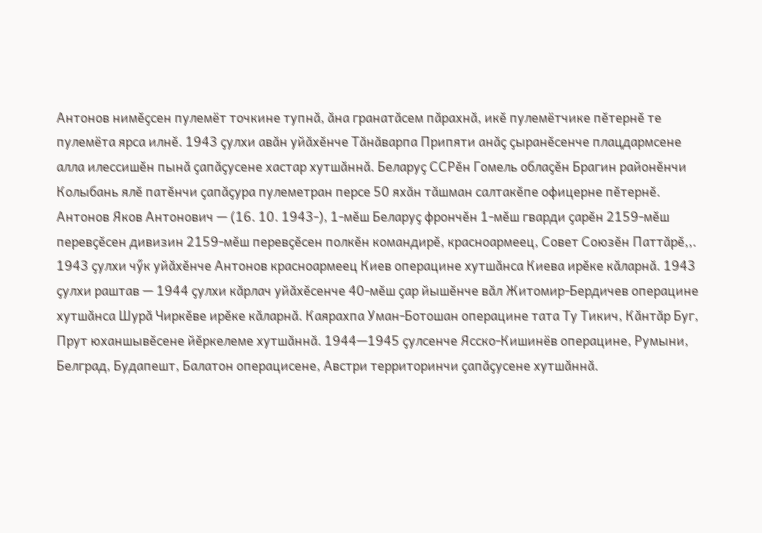Антонов нимӗҫсен пулемёт точкине тупнӑ, ӑна гранатӑсем пӑрахнӑ, икӗ пулемётчике пӗтернӗ те пулемёта ярса илнӗ. 1943 ҫулхи авӑн уйӑхӗнче Тӑнӑварпа Припяти анӑҫ ҫыранӗсенче плацдармсене алла илессишӗн пынӑ ҫапӑҫусене хастар хутшӑннӑ. Беларуҫ ССРӗн Гомель облаҫӗн Брагин районӗнчи Колыбань ялӗ патӗнчи ҫапӑҫура пулеметран персе 50 яхӑн тӑшман салтакӗпе офицерне пӗтернӗ. Антонов Яков Антонович — (16. 10. 1943-), 1-мӗш Беларуҫ фрончӗн 1-мӗш гварди ҫарӗн 2159-мӗш перевҫӗсен дивизин 2159-мӗш перевҫӗсен полкӗн командирӗ, красноармеец, Совет Союзӗн Паттӑрӗ,,.
1943 ҫулхи чӳк уйӑхӗнче Антонов красноармеец Киев операцине хутшӑнса Киева ирӗке кӑларнӑ. 1943 ҫулхи раштав — 1944 ҫулхи кӑрлач уйӑхӗсенче 40-мӗш ҫар йышӗнче вӑл Житомир-Бердичев операцине хутшӑнса Шурӑ Чиркӗве ирӗке кӑларнӑ. Каярахпа Уман-Ботошан операцине тата Ту Тикич, Кӑнтӑр Буг, Прут юханшывӗсене йӗркелеме хутшӑннӑ. 1944—1945 ҫулсенче Ясско-Кишинёв операцине, Румыни, Белград, Будапешт, Балатон операцисене, Австри территоринчи ҫапӑҫусене хутшӑннӑ.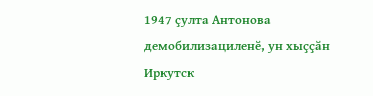1947 ҫулта Антонова демобилизациленӗ, ун хыҫҫӑн Иркутск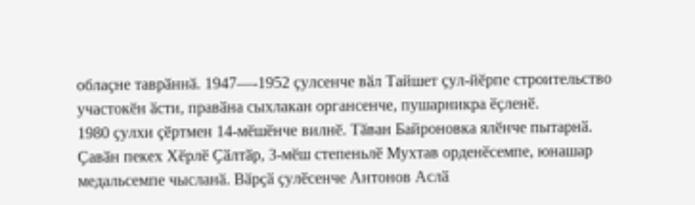облаҫне таврӑннӑ. 1947—-1952 ҫулсенче вӑл Тайшет ҫул-йӗрпе строительство участокӗн ӑсти, правӑна сыхлакан органсенче, пушарникра ӗҫленӗ.
1980 ҫулхи ҫӗртмен 14-мӗшӗнче вилнӗ. Тӑван Байроновка ялӗнче пытарнӑ.
Ҫавӑн пекех Хӗрлӗ Ҫӑлтӑр, 3-мӗш степеньлӗ Мухтав орденӗсемпе, юнашар медальсемпе чысланӑ. Вӑрҫӑ ҫулӗсенче Антонов Аслӑ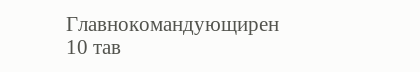Главнокомандующирен 10 тав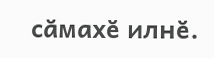сӑмахӗ илнӗ.